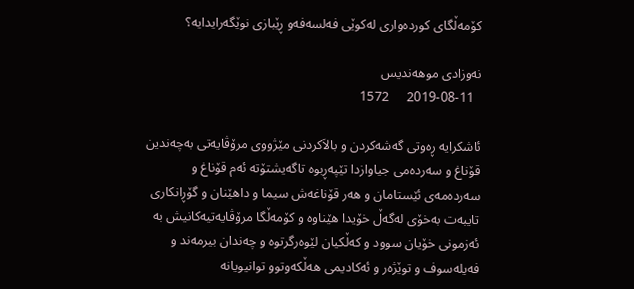كۆمه‌ڵگای‌ كورده‌واری‌ له‌كوێی‌ فه‌لسه‌فه‌و ڕێبازی‌ نوێگه‌رایدایه‌؟

نەوزادی موهەندیس
  2019-08-11     1572

ئاشكرایه‌ ڕه‌وتی‌ گه‌شه‌كردن و بالاَكردنی‌ مێژووی‌ مرۆڤایه‌تی‌ به‌چه‌ندین قۆناغ و سه‌رده‌می‌ جیاوازدا تێپه‌ڕبوه‌ تاگه‌یشتۆته‌ ئه‌م قۆناغ و سه‌رده‌مه‌ی‌ ئێستامان و هه‌ر قۆناغه‌ش سیما و داهێنان و گۆڕانكاری‌ تایبه‌ت به‌خۆی‌ له‌گه‌ڵ خۆیدا هێناوه‌ و كۆمه‌ڵگا مرۆڤایه‌تیه‌كانیش به‌ ئه‌زمونی‌ خۆیان سوود و كه‌ڵكیان لێوه‌رگرتوه‌ و چه‌ندان بیرمه‌ند و فه‌یله‌سوف و توێژه‌ر و ئه‌كادیمی‌ هه‌ڵكه‌وتوو توانیویانه‌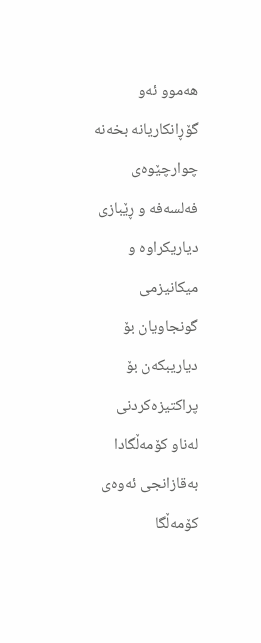هه‌موو ئه‌و گۆڕانكاریانه‌ بخه‌نه‌ چوارچێوه‌ی‌ فه‌لسه‌فه‌ و ڕێبازی‌ دیاریكراوه‌ و میكانیزمی‌ گونجاویان بۆ دیاریبكه‌ن بۆ پراكتیزه‌كردنی‌ له‌ناو كۆمه‌ڵگادا به‌قازانجی‌ ئه‌وه‌ی‌ كۆمه‌ڵگا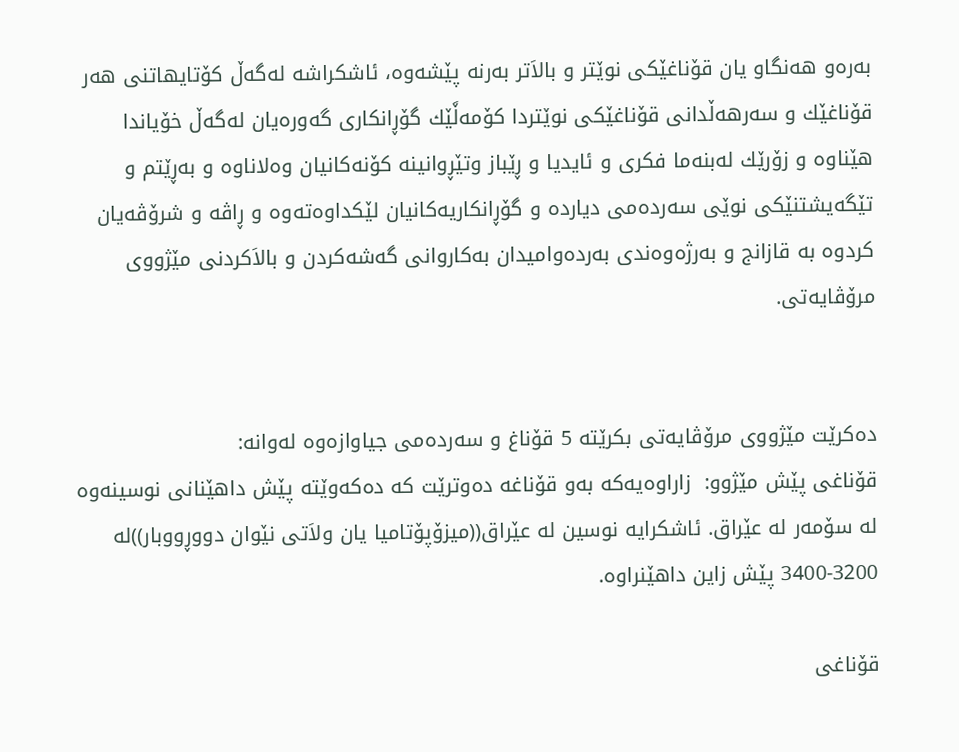به‌ره‌و هه‌نگاو یان قۆناغێكی‌ نوێتر و بالاَتر به‌رنه‌ پێشه‌وه‌، ئاشكراشه‌ له‌گه‌ڵ كۆتایهاتنی‌ هه‌ر قۆناغێك و سه‌رهه‌ڵدانی‌ قۆناغێكی‌ نوێتردا كۆمه‌ڵَێك گۆڕانكاری‌ گه‌وره‌یان له‌گه‌ڵ خۆیاندا هێناوه‌ و زۆرێك له‌بنه‌ما فكری‌ و ئایدیا و ڕێباز وتێڕوانینه‌ كۆنه‌كانیان وه‌لاناوه‌ و به‌ڕێتم و تێگه‌یشتنێكی‌ نوێی‌ سه‌رده‌می‌ دیارده‌ و گۆڕانكاریه‌كانیان لێكداوه‌ته‌وه‌ و ڕاڤه‌ و شرۆڤه‌یان كردوه‌ به‌ قازانج و به‌رژه‌وه‌ندی‌ به‌رده‌وامیدان به‌كاروانی‌ گه‌شه‌كردن و بالاَكردنی‌ مێژووی‌ مرۆڤایه‌تی‌.


ده‌كرێت مێژووی‌ مرۆڤایه‌تی‌ بكرێته‌ 5 قۆناغ و سه‌رده‌می‌ جیاوازه‌وه‌ له‌وانه‌:
قۆناغی‌ پێش مێژوو:  زاراوه‌یه‌كه‌ به‌و قۆناغه‌ ده‌وترێت كه‌ ده‌كه‌وێته‌ پێش داهێنانی‌ نوسینه‌وه‌ له‌ سۆمه‌ر له‌ عێراق. ئاشكرایه‌ نوسین له‌ عێراق((میزۆپۆتامیا یان ولاَتی‌ نێوان دووڕووبار))له‌ 3200-3400 پێش زاین داهێنراوه‌.

قۆناغی‌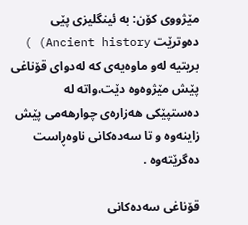مێژووی‌ كۆن: به‌ ئینگلیزی‌ پێی‌ ده‌وترێت Ancient history) ) بریتیه‌ له‌و ماوه‌یه‌ی‌ كه‌ له‌دوای‌ قۆناغی‌ پێش مێژوه‌وه‌ دێت،واته‌ له‌ ده‌ستپێكی‌ هه‌زاره‌ی‌ چوارهه‌می‌ پێش زاینه‌وه‌ و تا سه‌ده‌كانی‌ ناوه‌ڕاست ده‌گرێته‌وه‌ .

قۆناغی‌ سه‌ده‌كانی‌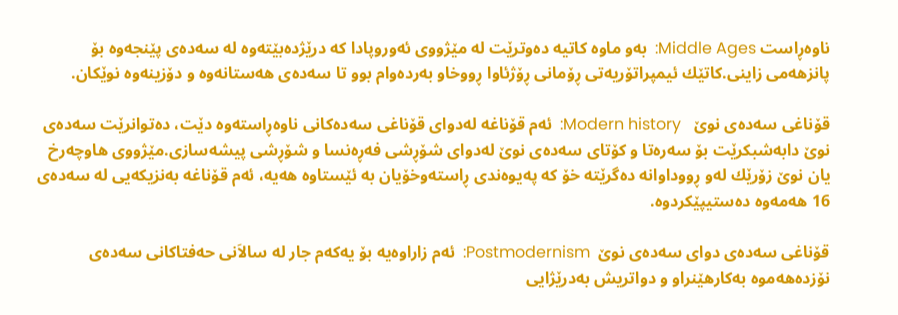ناوه‌ڕاست Middle Ages:  به‌و ماوه‌ كاتیه‌ ده‌وترێت له‌ مێژووی‌ ئه‌وروپادا كه‌ درێژده‌بێته‌وه‌ له‌ سه‌ده‌ی‌ پێنجه‌وه‌ بۆ پانزهه‌می‌ زاینی‌.كاتێك ئیمپراتۆریه‌تی‌ ڕۆمانی‌ ڕۆژئاوا ڕووخاو به‌رده‌وام بوو تا سه‌ده‌ی‌ هه‌ستانه‌وه‌ و دۆزینه‌وه‌ نوێكان.

قۆناغی‌ سه‌ده‌ی‌ نوێ‌   Modern history:  ئه‌م قۆناغه‌ له‌دوای‌ قۆناغی‌ سه‌ده‌كانی‌ ناوه‌ڕاسته‌وه‌ دێت، ده‌توانرێت سه‌ده‌ی‌ نوێ دابه‌شبكرێت بۆ سه‌ره‌تا و كۆتای‌ سه‌ده‌ی‌ نوێ‌ له‌دوای‌ شۆڕشی‌ فه‌ڕه‌نسا و شۆڕشی‌ پیشه‌سازی‌.مێژووی‌ هاوچه‌رخ یان نوێ‌ زۆرێك له‌و ڕووداوانه‌ ده‌گرێته‌ خۆ كه‌ په‌یوه‌ندی‌ ڕاسته‌وخۆیان به‌ ئێستاوه‌ هه‌یه‌، ئه‌م قۆناغه‌ به‌نزیكه‌یی‌ له‌ سه‌ده‌ی‌ 16 هه‌مه‌وه‌ ده‌ستیپێكردوه‌.

قۆناغی‌ سه‌ده‌ی‌ دوای‌ سه‌ده‌ی‌ نوێ‌  Postmodernism:  ئه‌م زاراوه‌یه‌ بۆ یه‌كه‌م جار له‌ سالاَنی‌ حه‌فتاكانی‌ سه‌ده‌ی‌ نۆزده‌هه‌موه‌ به‌كارهێنراو و دواتریش به‌درێژایی‌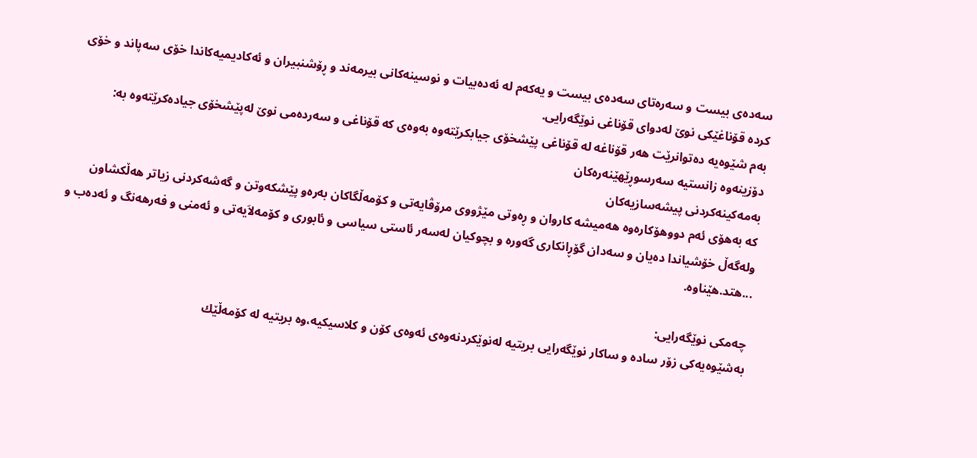سه‌ده‌ی‌ بیست و سه‌ره‌تای‌ سه‌ده‌ی‌ بیست و یه‌كه‌م له‌ ئه‌ده‌بیات و نوسینه‌كانی‌ بیرمه‌ند و ڕۆشنبیران و ئه‌كادیمیه‌كاندا خۆی‌ سه‌پاند و خۆی‌ كرده‌ قۆناغێكی‌ نوێ‌ له‌دوای‌ قۆناغی‌ نوێگه‌رایی‌.
به‌م شێوه‌یه‌ ده‌توانرێت هه‌ر قۆناغه‌ له‌ قۆناغی‌ پێشخۆی‌ جیابكرێته‌وه‌ به‌وه‌ی‌ كه‌ قۆناغی‌ و سه‌رده‌می‌ نوێ‌ له‌پێشخۆی‌ جیاده‌كرێته‌وه‌ به‌:
دۆزینه‌وه‌ زانستیه‌ سه‌رسوڕێهێنه‌ره‌كان
به‌مه‌كینه‌كردنی‌ پیشه‌سازیه‌كان
كه‌ به‌هۆی‌ ئه‌م دووهۆكاره‌وه‌ هه‌میشه‌ كاروان و ڕه‌وتی‌ مێژووی‌ مرۆڤایه‌تی‌ و كۆمه‌ڵگاكان به‌ره‌و پێشكه‌وتن و گه‌شه‌كردنی‌ زیاتر هه‌ڵكشاون وله‌گه‌ڵ خۆشیاندا ده‌یان و سه‌دان گۆڕانكاری‌ گه‌وره‌ و بچوكیان له‌سه‌ر ئاستی‌ سیاسی‌ و ئابوری‌ و كۆمه‌لاَیه‌تی‌ و ئه‌منی‌ و فه‌رهه‌نگ و ئه‌ده‌ب و ...هتد.هێناوه‌.

چه‌مكی‌ نوێگه‌رایی‌:
به‌شێوه‌یه‌كی‌ زۆر ساده‌ و ساكار نوێگه‌رایی‌ بریتیه‌ له‌نوێكردنه‌وه‌ی‌ ئه‌وه‌ی‌ كۆن و كلاسیكیه‌،وه‌ بریتیه‌ له‌ كۆمه‌ڵێك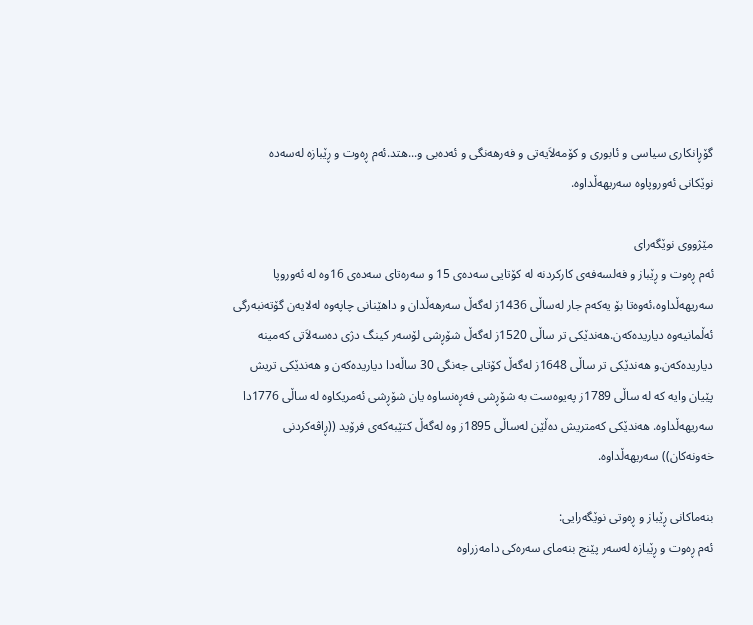گۆڕانكاری‌ سیاسی‌ و ئابوری‌ و كۆمه‌لاَیه‌تی‌ و فه‌رهه‌نگی‌ و ئه‌ده‌بی‌ و...هتد.ئه‌م ڕه‌وت و ڕێبازه‌ له‌سه‌ده‌ نوێكانی‌ ئه‌وروپاوه‌ سه‌ریهه‌ڵداوه‌.

مێژووی‌ نوێگه‌رای‌
ئه‌م ڕه‌وت و ڕێباز و فه‌لسه‌فه‌ی‌ كاركردنه‌ له‌ كۆتایی‌ سه‌ده‌ی‌ 15 و سه‌ره‌تای‌ سه‌ده‌ی‌ 16وه‌ له‌ ئه‌وروپا سه‌ریهه‌ڵداوه‌،ئه‌وه‌تا بۆ یه‌كه‌م جار له‌ساڵی‌ 1436ز له‌گه‌ڵ سه‌رهه‌ڵدان و داهێنانی‌ چاپه‌وه‌ له‌لایه‌ن گۆته‌نبه‌رگی‌ ئه‌ڵمانیه‌وه‌ دیاریده‌كه‌ن.هه‌ندێكی‌ تر ساڵی‌ 1520ز له‌گه‌ڵ شۆڕشی‌ لۆسه‌ر كینگ دژی‌ ده‌سه‌لاَتی‌ كه‌مینه‌ دیاریده‌كه‌ن.و هه‌ندێكی‌ تر ساڵی‌ 1648ز له‌گه‌ڵ كۆتایی‌ جه‌نگی‌ 30 ساڵه‌دا دیاریده‌كه‌ن و هه‌ندێكی‌ تریش پێیان وایه‌ كه‌ له‌ ساڵی‌ 1789ز په‌یوه‌ست به‌ شۆڕشی‌ فه‌ڕه‌نساوه‌ یان شۆڕشی‌ ئه‌مریكاوه‌ له‌ ساڵی‌ 1776دا سه‌ریهه‌ڵداوه‌. هه‌ندێكی‌ كه‌متریش ده‌ڵێن له‌ساڵی‌ 1895ز وه‌ له‌گه‌ڵ كتێبه‌كه‌ی‌ فرۆید ((ڕاڤه‌كردنی‌ خه‌ونه‌كان)) سه‌ریهه‌ڵداوه‌.

بنه‌ماكانی‌ ڕێباز و ڕه‌وتی‌ نوێگه‌رایی‌:
ئه‌م ڕه‌وت و ڕێبازه‌ له‌سه‌ر پێنج بنه‌مای‌ سه‌ره‌كی‌ دامه‌زراوه‌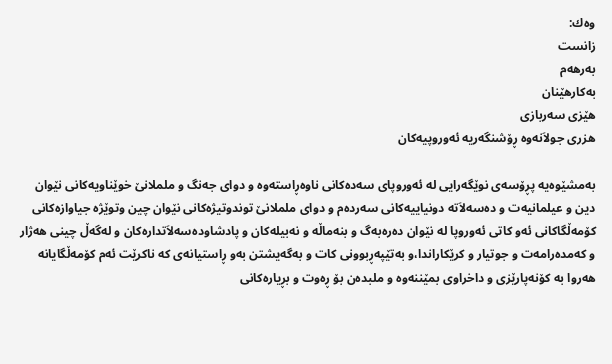وه‌ك:
زانست
به‌رهه‌م
به‌كارهێنان
هێزی‌ سه‌ربازی‌
هزری‌ جولاَنه‌وه‌ ڕۆشنگه‌ریه‌ ئه‌وروپیه‌كان

به‌مشێوه‌یه‌ پڕۆسه‌ی‌ نوێگه‌رایی‌ له‌ ئه‌وروپای‌ سه‌ده‌كانی‌ ناوه‌ڕاسته‌وه‌ و دوای‌ جه‌نگ و ململانێ خوێناویه‌كانی‌ نێوان دین و عیلمانیه‌ت و ده‌سه‌لاَته‌ دونیاییه‌كانی‌ سه‌رده‌م و دوای‌ ململانێ‌ توندوتیژه‌كانی‌ نێوان چین وتوێژه‌ جیاوازه‌كانی‌ كۆمه‌ڵگاكانی‌ ئه‌و كاتی‌ ئه‌وروپا له‌ نێوان ده‌ره‌به‌گ و بنه‌ماڵه‌ و نه‌بیله‌كان و پادشاوده‌سه‌لاَتداره‌كان و له‌گه‌ڵ چینی‌ هه‌ژار و كه‌مده‌رامه‌ت و جوتیار و كرێكاراندا،و به‌تێپه‌ڕبوونی‌ كات و به‌گه‌یشتن به‌و ڕاستیانه‌ی‌ كه‌ ناكرێت ئه‌م كۆمه‌ڵگایانه‌ هه‌روا به‌ كۆنه‌پارێزی‌ و داخراوی‌ بمێننه‌وه‌ و ملبده‌ن بۆ ڕه‌وت و بڕیاره‌كانی‌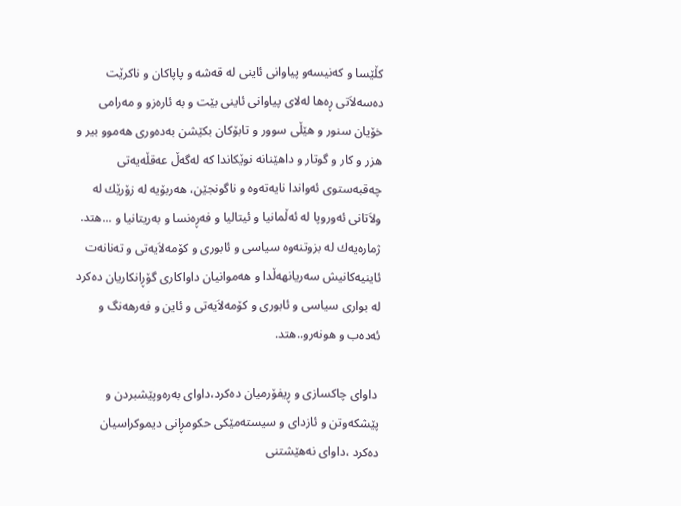كڵێسا و كه‌نیسه‌و پیاوانی‌ ئاینی‌ له‌ قه‌شه‌ و پاپاكان و ناكرێت ده‌سه‌لاَتی‌ ڕه‌ها له‌لای‌ پیاوانی‌ ئاینی‌ بێت و به‌ ئاره‌زو و مه‌رامی‌ خۆیان سنور و هێڵی‌ سوور و تابۆكان بكێشن به‌ده‌وری‌ هه‌موو بیر و هزر و كار و گوتار و داهێنانه‌ نوێكاندا كه‌ له‌گه‌ڵ عه‌قڵه‌یه‌تی‌ چه‌قبه‌ستوی‌ ئه‌واندا نایه‌ته‌وه‌ و ناگونجێن، هه‌ربۆیه‌ له‌ زۆرێك له‌ ولاَتانی‌ ئه‌وروپا له‌ ئه‌ڵمانیا و ئیتالیا و فه‌ڕه‌نسا و به‌ریتانیا و ...هتد. ژماره‌یه‌ك له‌ بزوتنه‌وه‌ سیاسی‌ و ئابوری‌ و كۆمه‌لاَیه‌تی‌ و ته‌نانه‌ت ئاینیه‌كانیش سه‌ریانهه‌ڵدا و هه‌موانیان داواكاری‌ گۆڕانكاریان ده‌كرد له‌ بواری‌ سیاسی‌ و ئابوری‌ و كۆمه‌لاَیه‌تی‌ و ئاین و فه‌رهه‌نگ و ئه‌ده‌ب و هونه‌رو..هتد.

 داوای‌ چاكسازی‌ و ڕیفۆرمیان ده‌كرد،داوای‌ به‌ره‌وپێشبردن و پێشكه‌وتن و ئازدای‌ و سیسته‌مێكی‌ حكومڕانی‌ دیموكراسیان ده‌كرد ،داوای‌ نه‌هێشتنی‌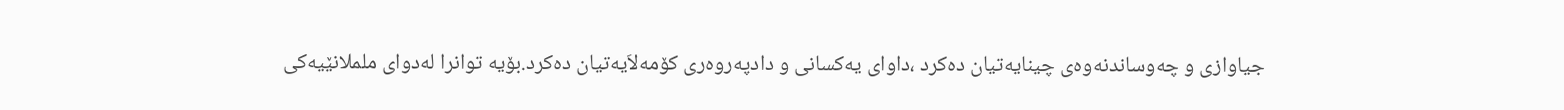جیاوازی‌ و چه‌وساندنه‌وه‌ی‌ چینایه‌تیان ده‌كرد ،داوای‌ یه‌كسانی‌ و دادپه‌روه‌ری‌ كۆمه‌لاَیه‌تیان ده‌كرد.بۆیه‌ توانرا له‌دوای‌ ململانێیه‌كی‌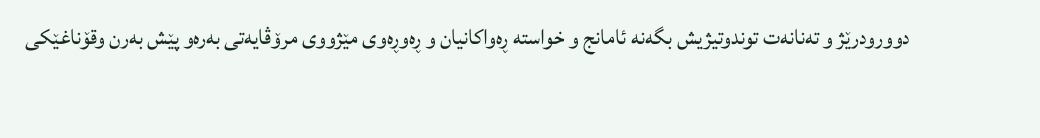دوورودرێژ و ته‌نانه‌ت توندوتیژیش بگه‌نه‌ ئامانج و خواسته‌ ڕه‌واكانیان و ڕه‌وڕه‌وی‌ مێژووی‌ مرۆڤایه‌تی‌ به‌ره‌و پێش به‌رن وقۆناغێكی‌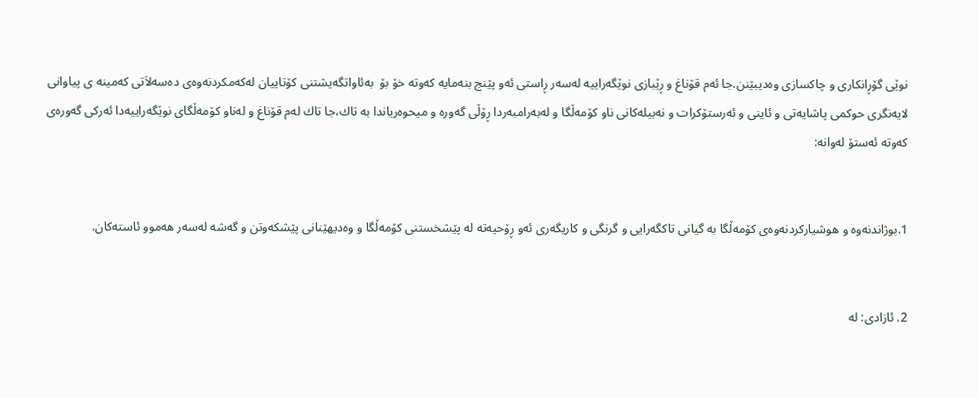نوێی‌ گۆڕانكاری‌ و چاكسازی‌ وه‌دیبێنن.جا ئه‌م قۆناغ و ڕێبازی‌ نوێگه‌راییه‌ له‌سه‌ر ڕاستی‌ ئه‌و پێنج بنه‌مایه‌ كه‌وته‌ خۆ بۆ  به‌ئاواتگه‌یشتنی‌ كۆتاییان له‌كه‌مكردنه‌وه‌ی‌ ده‌سه‌لاَتی‌ كه‌مینه‌ ی‌ پیاوانی‌ لایه‌نگری‌ حوكمی‌ پاشایه‌تی‌ و ئاینی‌ و ئه‌رستۆكرات و نه‌بیله‌كانی‌ ناو كۆمه‌ڵگا و له‌به‌رامبه‌ردا ڕۆڵی‌ گه‌وره‌ و میحوه‌ریاندا به‌ تاك،جا تاك له‌م قۆناغ و له‌ناو كۆمه‌ڵگای‌ نوێگه‌راییه‌دا ئه‌ركی‌ گه‌وره‌ی‌ كه‌وته‌ ئه‌ستۆ له‌وانه‌:


1.بوژاندنه‌وه‌ و هوشیاركردنه‌وه‌ی‌ كۆمه‌ڵگا به‌ گیانی‌ تاكگه‌رایی‌ و گرنگی‌ و كاریگه‌ری‌ ئه‌و ڕۆحیه‌ته‌ له‌ پێشخستنی‌ كۆمه‌ڵگا و وه‌دیهێنانی‌ پێشكه‌وتن و گه‌شه‌ له‌سه‌ر هه‌موو ئاسته‌كان.


2. ئازادی‌: له‌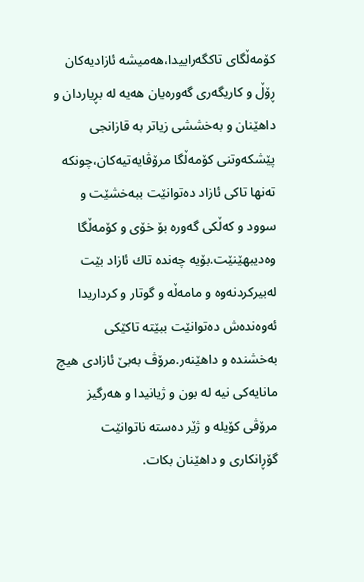كۆمه‌ڵگای‌ تاكگه‌راییدا،هه‌میشه‌ ئازادیه‌كان ڕۆڵ و كاریگه‌ری‌ گه‌وره‌یان هه‌یه‌ له‌ بڕیاردان و داهێنان و به‌خششی‌ زیاتر به‌ قازانجی‌ پێشكه‌وتنی‌ كۆمه‌ڵگا مرۆڤایه‌تیه‌كان،چونكه‌ ته‌نها تاكی‌ ئازاد ده‌توانێت ببه‌خشێت و سوود و كه‌ڵكی‌ گه‌وره‌ بۆ خۆی‌ و كۆمه‌ڵگا وه‌دیبهێنێت.بۆیه‌ چه‌نده‌ تاك ئازاد بێت له‌بیركردنه‌وه‌ و مامه‌ڵه‌ و گوتار و كرداریدا ئه‌وه‌نده‌ش ده‌توانێت ببێته‌ تاكێكی‌ به‌خشنده‌ و داهێنه‌ر.مرۆڤ به‌بێ‌ ئازادی‌ هیچ مانایه‌كی‌ نیه‌ له‌ بون و ژیانیدا و هه‌رگیز مرۆڤی‌ كۆیله‌ و ژێر ده‌سته‌ ناتوانێت گۆڕانكاری‌ و داهێنان بكات.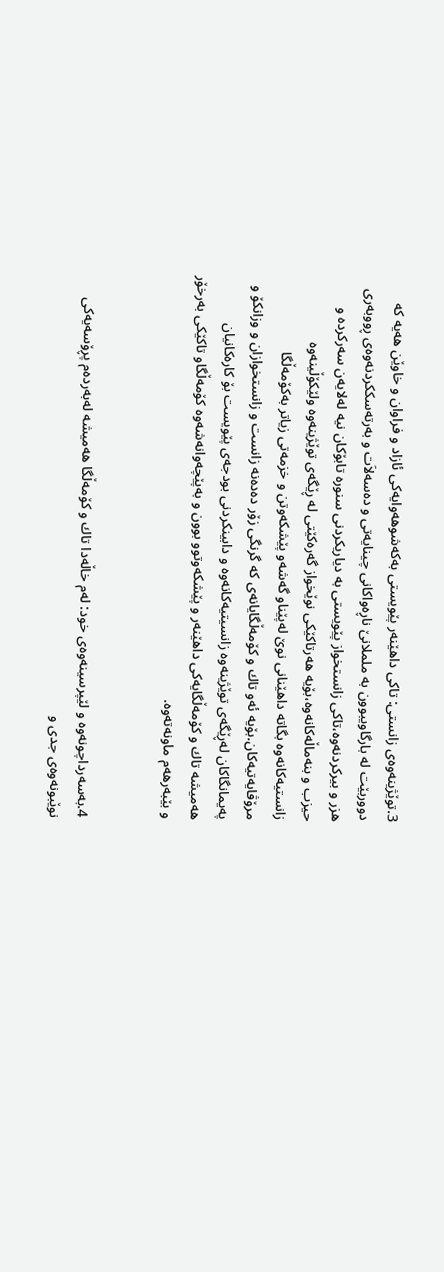3.توێژینه‌وه‌ی‌ زانستی‌: تاكی‌ داهێنه‌ر پێویستی‌ به‌كه‌شوهه‌وایه‌كی‌ ئازاد و فراوان و خاوێن هه‌یه‌ كه‌ دووربێت له‌ بارگاویبوون به‌ ململانێ‌ ناڕه‌واكانی‌ چینایه‌تی‌ و ده‌سه‌لاَت و به‌رته‌سككردنه‌وه‌ی‌ ڕووبه‌ری‌ هزر و بیركردنه‌وه‌،تاكی‌ زانستخواز پێویستی‌ به‌ دیاریكردنی‌ سنوره‌ تابۆكان نیه‌ له‌لایه‌ن سه‌ركرده‌ و حیزب و بنه‌ماڵه‌كانه‌وه‌،بۆیه‌ هه‌رتاكێكی‌ نوێخواز گه‌ره‌كێتی‌ له‌ ڕێگه‌ی‌ توێژینه‌وه‌ ولێكۆڵینه‌وه‌ زانستیه‌كانه‌وه‌ بگاته‌ داهێنانی‌ نوێ‌ له‌پێناو گه‌شه‌و پێشكه‌وتن و خزمه‌تی‌ زیاتر به‌كۆمه‌ڵگا مرۆڤایه‌تیه‌كان.بۆیه‌ ئه‌و تاك و كۆمه‌ڵگایانه‌ی‌ كه‌ گرنگی‌ زۆر ده‌ده‌نه‌ زانست و زانستخوازان و وزانكۆ و په‌یمانگاكان له‌ڕێگه‌ی‌ توێژینه‌وه‌ زانسیتیه‌كانه‌وه‌ و دابینكردنی‌ بودجه‌ی‌ پێویست بۆ كاره‌كانیان هه‌میشه‌ تاك و كۆمه‌ڵگایه‌كی‌ داهێنه‌ر و پێشكه‌وتوو بوون و به‌پێچه‌وانه‌شه‌وه‌ كۆمه‌ڵگاو تاكێكی‌ به‌رخۆر و بێبه‌رهه‌م ماونه‌ته‌وه‌.


4.به‌سه‌رداچونه‌وه‌ و لێپرسینه‌وه‌ی‌ خود: له‌م خاڵه‌دا تاك و كۆمه‌ڵگا هه‌میشه‌ له‌به‌رده‌م پڕۆسه‌یه‌كی‌ نوێبونه‌وه‌ی‌ جدی‌ و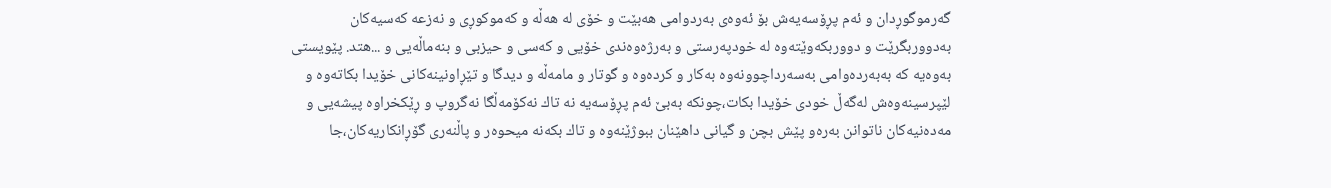گه‌رموگوڕدان و ئه‌م پڕۆسه‌یه‌ش بۆ ئه‌وه‌ی‌ به‌ردوامی‌ هه‌بێت و خۆی‌ له‌ هه‌ڵه‌ و كه‌موكوڕی‌ و نه‌زعه‌ كه‌سیه‌كان به‌دووربگرێت و دووربكه‌وێته‌وه‌ له‌ خودپه‌رستی‌ و به‌رژه‌وه‌ندی‌ خۆیی‌ و كه‌سی‌ و حیزبی‌ و بنه‌ماڵه‌یی‌ و ...هتد. پێویستی‌ به‌وه‌یه‌ كه‌ به‌به‌رده‌وامی‌ به‌سه‌رداچوونه‌وه‌ به‌كار و كرده‌وه‌ و گوتار و مامه‌ڵه‌ و دیدگا و تێڕاونینه‌كانی‌ خۆیدا بكاته‌وه‌ و لێپرسینه‌وه‌ش له‌گه‌ڵ خودی‌ خۆیدا بكات،چونكه‌ به‌بێ‌ ئه‌م پڕۆسه‌یه‌ نه‌ تاك نه‌كۆمه‌ڵگا نه‌گروپ و ڕێكخراوه‌ پیشه‌یی‌ و مه‌ده‌نیه‌كان ناتوانن به‌ره‌و پێش بچن و گیانی‌ داهێنان ببوژێنه‌وه‌ و تاك بكه‌نه‌ میحوه‌ر و پاڵنه‌ری‌ گۆڕانكاریه‌كان،جا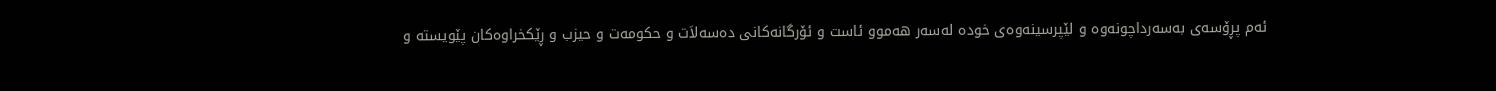ئه‌م پڕۆسه‌ی‌ به‌سه‌رداچونه‌وه‌ و لێپرسینه‌وه‌ی‌ خوده‌ له‌سه‌ر هه‌موو ئاست و ئۆرگانه‌كانی‌ ده‌سه‌لاَت و حكومه‌ت و حیزب و ڕێكخراوه‌كان پێویسته‌ و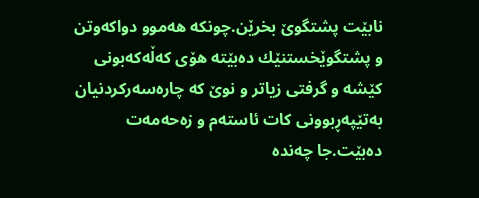نابێت پشتگوێ‌ بخرێن.چونكه‌ هه‌موو دواكه‌وتن و پشتگوێخستنێك ده‌بێته‌ هۆی‌ كه‌ڵه‌كه‌بونی‌ كێشه‌ و گرفتی‌ زیاتر و نوێ‌ كه‌ چاره‌سه‌ركردنیان به‌تێپه‌ڕبوونی‌ كات ئاسته‌م و زه‌حه‌مه‌ت ده‌بێت.جا چه‌نده‌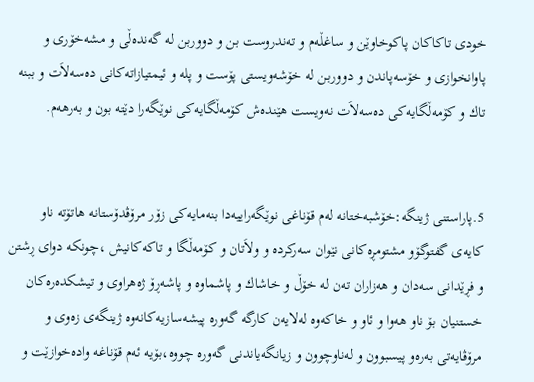خودی‌ تاكاكان پاكوخاوێن و ساغڵه‌م و ته‌ندروست بن و دووربن له‌ گه‌نده‌ڵی‌ و مشه‌خۆری‌ و پاوانخوازی‌ و خۆسه‌پاندن و دووربن له‌ خۆشه‌ویستی‌ پۆست و پله‌ و ئیمتیازاته‌كانی‌ ده‌سه‌لاَت و ببنه‌ تاك و كۆمه‌ڵگایه‌كی‌ ده‌سه‌لاَت نه‌ویست هێنده‌ش كۆمه‌ڵگایه‌كی‌ نوێگه‌را دێته‌ بون و به‌رهه‌م.


5.پاراستنی‌ ژینگه‌:خۆشبه‌ختانه‌ له‌م قۆناغی‌ نوێگه‌راییه‌دا بنه‌مایه‌كی‌ زۆر مرۆڤدۆستانه‌ هاتۆته‌ ناو كایه‌ی‌ گفتوگۆو مشتومڕه‌كانی‌ نێوان سه‌ركرده‌ و ولاَتان و كۆمه‌ڵگا و تاكه‌كانیش ،چونكه‌ دوای‌ ڕشتن و فڕێدانی‌ سه‌دان و هه‌زاران ته‌ن له‌ خۆڵ و خاشاك و پاشماوه‌ و پاشه‌ڕۆ ژه‌هراوی‌ و تیشكده‌ره‌كان خستنیان بۆ ناو هه‌وا و ئاو و خاكه‌وه‌ له‌لایه‌ن كارگه‌ گه‌وره‌ پیشه‌سازیه‌كانه‌وه‌ ژینگه‌ی‌ زه‌وی‌ و مرۆڤایه‌تی‌ به‌ره‌و پیسبوون و له‌ناوچوون و زیانگه‌یاندنی‌ گه‌وره‌ چووه‌،بۆیه‌ ئه‌م قۆناغه‌ واده‌خوازێت و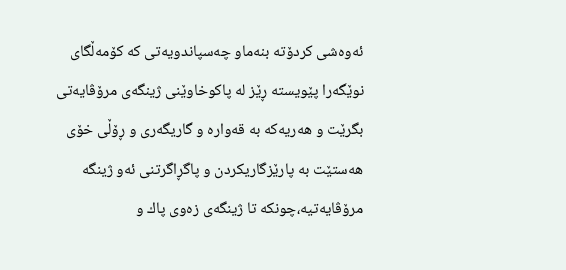ئه‌وه‌شی‌ كردۆته‌ بنه‌ماو چه‌سپاندویه‌تی‌ كه‌ كۆمه‌ڵگای‌ نوێگه‌را پێویسته‌ ڕێز له‌ پاكوخاوێنی‌ ژینگه‌ی‌ مرۆڤایه‌تی‌ بگرێت و هه‌ریه‌كه‌ به‌ قه‌واره‌ و گاریگه‌ری‌ و ڕۆڵی‌ خۆی‌ هه‌ستێت به‌ پارێزگاریكردن و پاگڕاگرتنی‌ ئه‌و ژینگه‌ مرۆڤایه‌تیه‌،چونكه‌ تا ژینگه‌ی‌ زه‌وی‌ پاك و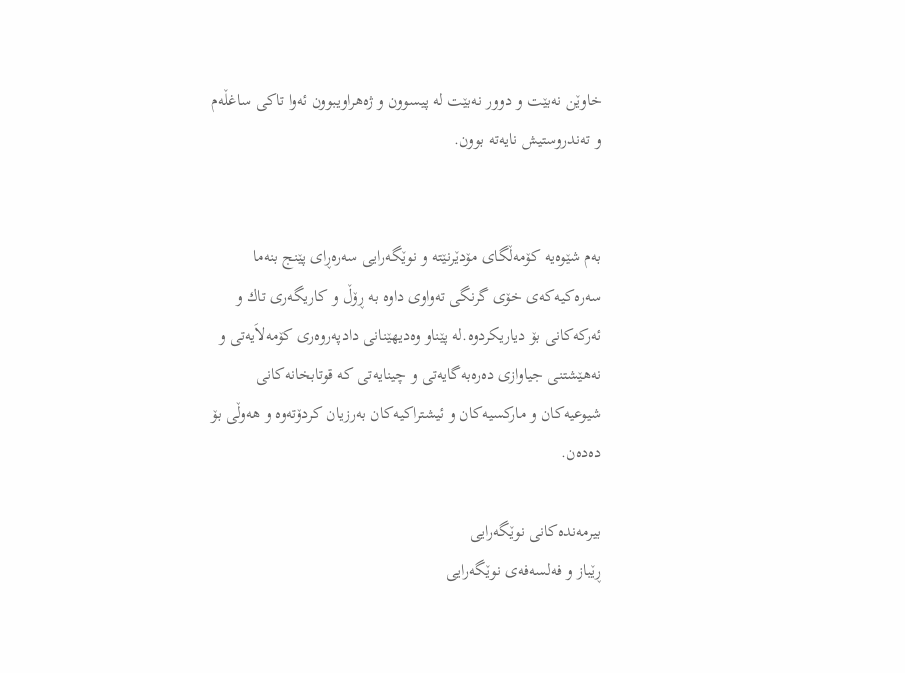خاوێن نه‌بێت و دوور نه‌بێت له‌ پیسوون و ژه‌هراویبوون ئه‌وا تاكی‌ ساغڵه‌م و ته‌ندروستیش نایه‌ته‌ بوون.


به‌م شێوه‌یه‌ كۆمه‌ڵگای‌ مۆدێرنێته‌ و نوێگه‌رایی‌ سه‌ره‌ڕای‌ پێنج بنه‌ما سه‌ره‌كیه‌كه‌ی‌ خۆی‌ گرنگی‌ ته‌واوی‌ داوه‌ به‌ ڕۆڵ و كاریگه‌ری‌ تاك و ئه‌ركه‌كانی‌ بۆ دیاریكردوه‌.له‌ پێناو وه‌دیهێنانی‌ دادپه‌روه‌ری‌ كۆمه‌لاَیه‌تی‌ و نه‌هێشتنی‌ جیاوازی‌ ده‌ره‌به‌گایه‌تی‌ و چینایه‌تی‌ كه‌ قوتابخانه‌كانی‌ شیوعیه‌كان و ماركسیه‌كان و ئیشتراكیه‌كان به‌رزیان كردۆته‌وه‌ و هه‌وڵی‌ بۆ ده‌ده‌ن.

بیرمه‌نده‌كانی‌ نوێگه‌رایی‌
ڕێباز و فه‌لسه‌فه‌ی‌ نوێگه‌رایی‌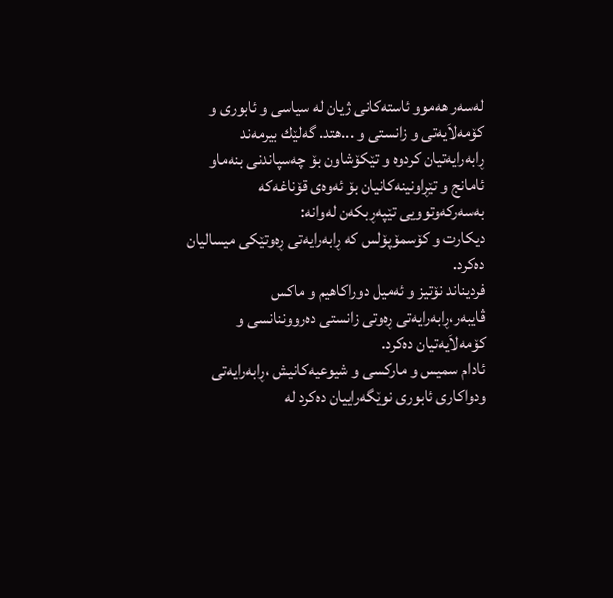له‌سه‌ر هه‌موو ئاسته‌كانی‌ ژیان له‌ سیاسی‌ و ئابوری‌ و كۆمه‌لاَیه‌تی‌ و زانستی‌ و ...هتد. گه‌لێك بیرمه‌ند ڕابه‌رایه‌تیان كردوه‌ و تێكۆشاون بۆ چه‌سپاندنی‌ بنه‌ماو ئامانج و تێڕاونینه‌كانیان بۆ ئه‌وه‌ی‌ قۆناغه‌كه‌ به‌سه‌ركه‌وتوویی‌ تێپه‌ڕبكه‌ن له‌وانه‌:
دیكارت و كۆسمۆپۆلس كه‌ ڕابه‌رایه‌تی‌ ڕه‌وتێكی‌ میسالیان ده‌كرد.
فردیناند نۆتیز و ئه‌میل دوراكاهیم و ماكس ڤایبه‌ر،ڕابه‌رایه‌تی‌ ڕه‌وتی‌ زانستی‌ ده‌رووننانسی‌ و كۆمه‌لاَیه‌تیان ده‌كرد.
ئادام سمیس و ماركسی‌ و شیوعیه‌كانیش ،ڕابه‌رایه‌تی‌ ودواكاری‌ ئابوری‌ نوێگه‌راییان ده‌كرد له‌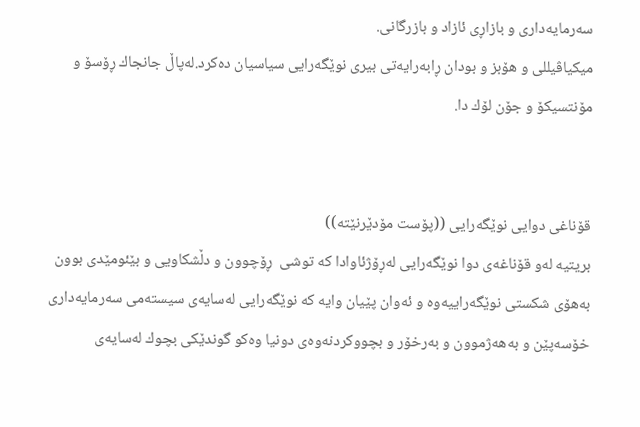سه‌رمایه‌داری‌ و بازاڕی‌ ئازاد و بازرگانی‌.
میكیاڤیللی‌ و هۆبز و بودان ڕابه‌رایه‌تی‌ بیری‌ نوێگه‌رایی‌ سیاسیان ده‌كرد.له‌پاڵ جانجاك ڕۆسۆ و مۆنتسیكۆ و جۆن لۆك دا.


قۆناغی‌ دوایی‌ نوێگه‌رایی‌ ((پۆست مۆدێرنێته‌))
بریتیه‌ له‌و قۆناغه‌ی‌ دوا نوێگه‌رایی‌ له‌ڕۆژئاوادا كه‌ توشی‌  ڕۆچوون و دڵشكاویی‌ و بێئومێدی‌ بوون  به‌هۆی‌ شكستی‌ نوێگه‌راییه‌وه‌ و ئه‌وان پێیان وایه‌ كه‌ نوێگه‌رایی‌ له‌سایه‌ی‌ سیسته‌می‌ سه‌رمایه‌داری‌ خۆسه‌پێن و به‌هه‌ژموون و به‌رخۆر و بچووكردنه‌وه‌ی‌ دونیا وه‌كو گوندێكی‌ بچوك له‌سایه‌ی‌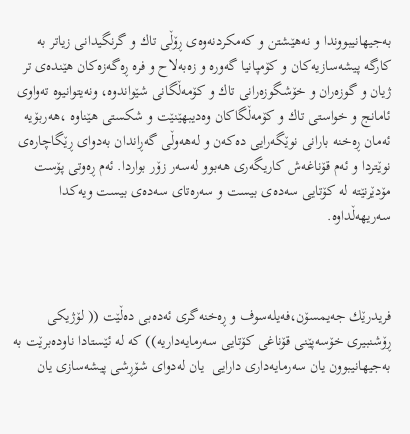به‌جیهانیبووندا و نه‌هێشتن و كه‌مكردنه‌وه‌ی‌ ڕۆڵی‌ تاك و گرنگیدانی‌ زیاتر به‌ كارگه‌ پیشه‌سازیه‌كان و كۆمپانیا گه‌وره‌ و زه‌به‌لاح و فره‌ ڕه‌گه‌زه‌كان هێنده‌ی‌ تر ژیان و گوزه‌ران و خۆشگوزه‌رانی‌ تاك و كۆمه‌ڵگانی‌ شێواندوه‌، ونه‌یتوانیوه‌ ته‌واوی‌ ئامانج و خواستی‌ تاك و كۆمه‌ڵگاكان وه‌دیبهێنێت و شكستی‌ هێناوه‌ ،هه‌ربۆیه‌ ئه‌مان ڕه‌خنه‌ بارانی‌ نوێگه‌رایی‌ ده‌كه‌ن و له‌هه‌وڵی‌ گه‌ڕاندان به‌دوای‌ ڕێگاچاره‌ی‌ نوێتردا و ئه‌م قۆناغه‌ش كاریگه‌ری‌ هه‌بوو له‌سه‌ر زۆر بواردا. ئه‌م ڕه‌وتی‌ پۆست مۆدێرنێته‌ له‌ كۆتایی‌ سه‌ده‌ی‌ بیست و سه‌ره‌تای‌ سه‌ده‌ی‌ بیست ویه‌كدا سه‌ریهه‌ڵداوه‌.



فریدرێك جه‌یمسۆن،فه‌یله‌سوف و ڕه‌خنه‌گری‌ ئه‌ده‌بی‌ ده‌ڵێت (( لۆژیكی‌ ڕۆشنبیری‌ خۆسه‌پێنی‌ قۆناغی‌ كۆتایی‌ سه‌رمایه‌داریه‌)) كه‌ له‌ ئێستادا ناوده‌برێت به‌ به‌جیهانیبوون یان سه‌رمایه‌داری‌ دارایی‌  یان له‌دوای‌ شۆڕشی‌ پیشه‌سازی‌ یان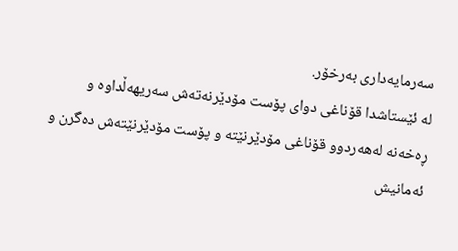سه‌رمایه‌داری‌ به‌رخۆر.
له‌ ئێستاشدا قۆناغی‌ دوای‌ پۆست مۆدێرنه‌ته‌ش سه‌ریهه‌ڵداوه‌ و ڕه‌خه‌نه‌ له‌هه‌ردوو قۆناغی‌ مۆدێرنێته‌ و پۆست مۆدێرنێته‌ش ده‌گرن و ئه‌مانیش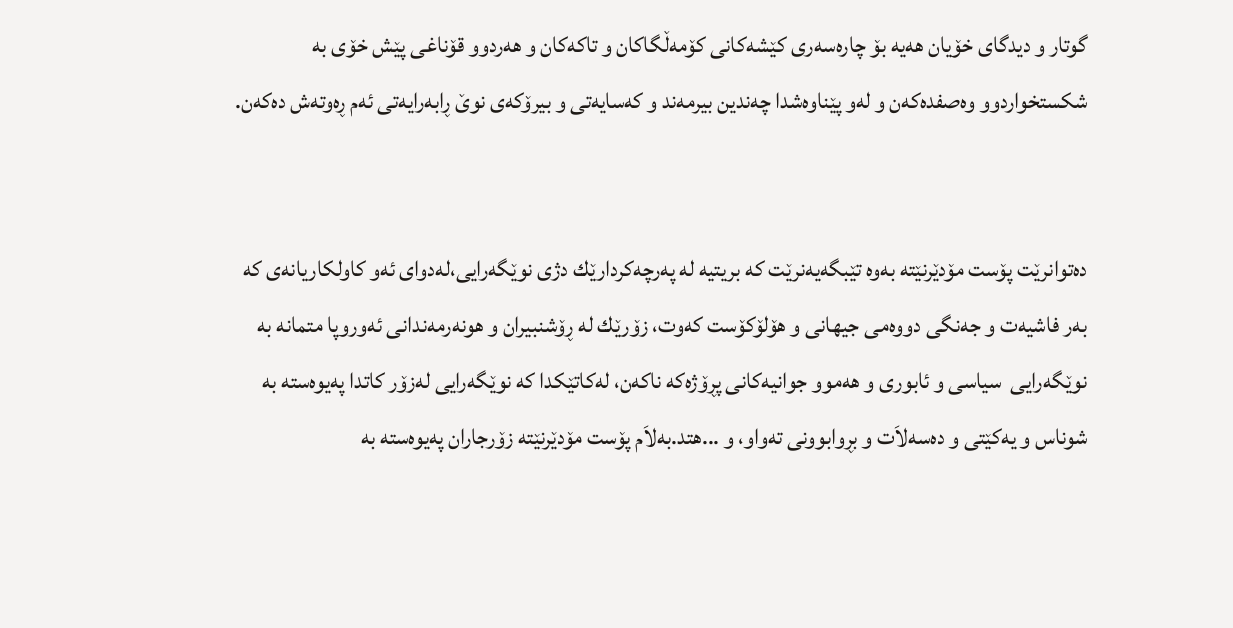گوتار و دیدگای‌ خۆیان هه‌یه‌ بۆ چاره‌سه‌ری‌ كێشه‌كانی‌ كۆمه‌ڵگاكان و تاكه‌كان و هه‌ردوو قۆناغی‌ پێش خۆی‌ به‌ شكستخواردوو وه‌صفده‌كه‌ن و له‌و پێناوه‌شدا چه‌ندین بیرمه‌ند و كه‌سایه‌تی‌ و بیرۆكه‌ی‌ نوێ‌ ڕابه‌رایه‌تی‌ ئه‌م ڕه‌وته‌ش ده‌كه‌ن.


ده‌توانرێت پۆست مۆدێرنێته‌ به‌وه‌ تێبگه‌یه‌نرێت كه‌ بریتیه‌ له‌ په‌رچه‌كردارێك دژی‌ نوێگه‌رایی‌،له‌دوای‌ ئه‌و كاولكاریانه‌ی‌ كه‌ به‌ر فاشیه‌ت و جه‌نگی‌ دووه‌می‌ جیهانی‌ و هۆلۆكۆست كه‌وت، زۆرێك له‌ ڕۆشنبیران و هونه‌رمه‌ندانی‌ ئه‌وروپا متمانه‌ به‌ نوێگه‌رایی‌  سیاسی‌ و ئابوری‌ و هه‌موو جوانیه‌كانی‌ پڕۆژه‌كه‌ ناكه‌ن، له‌كاتێكدا كه‌ نوێگه‌رایی‌ له‌زۆر كاتدا په‌یوه‌سته‌ به‌  شوناس و یه‌كێتی‌ و ده‌سه‌لاَت و بڕوابوونی‌ ته‌واو، و ...هتد.به‌لاَم پۆست مۆدێرنێته‌ زۆرجاران په‌یوه‌سته‌ به‌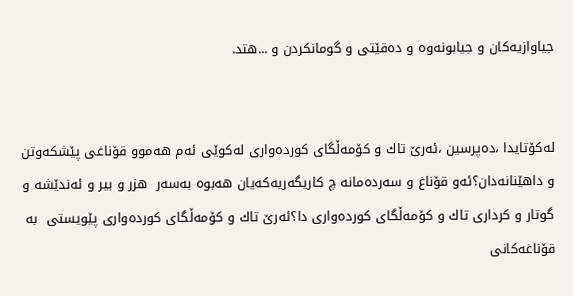جیاوازیه‌كان و جیابونه‌وه‌ و ده‌قێتی‌ و گومانكردن و ...هتد.


له‌كۆتایدا ،ده‌پرسین ،ئه‌رێ‌ تاك و كۆمه‌ڵگای‌ كورده‌واری‌ له‌كوێی‌ ئه‌م هه‌موو قۆناغی‌ پێشكه‌وتن و داهێنانه‌دان؟ئه‌و قۆناغ و سه‌رده‌مانه‌ چ كاریگه‌ریه‌كه‌یان هه‌بوه‌ به‌سه‌ر  هزر و بیر و ئه‌ندێشه‌ و گوتار و كرداری‌ تاك و كۆمه‌ڵگای‌ كورده‌واری‌ دا؟ئه‌رێ‌ تاك و كۆمه‌ڵگای‌ كورده‌واری‌ پێویستی‌  به‌ قۆناغه‌كانی‌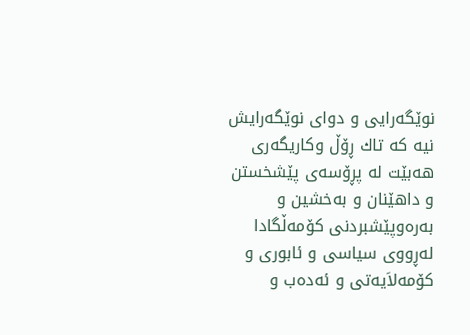نوێگه‌رایی‌ و دوای‌ نوێگه‌رایش نیه‌ كه‌ تاك ڕۆڵ وكاریگه‌ری‌ هه‌بێت له‌ پڕۆسه‌ی‌ پێشخستن و داهێنان و به‌خشین و به‌ره‌وپێشبردنی‌ كۆمه‌ڵگادا له‌ڕووی‌ سیاسی‌ و ئابوری‌ و كۆمه‌لاَیه‌تی‌ و ئه‌ده‌ب و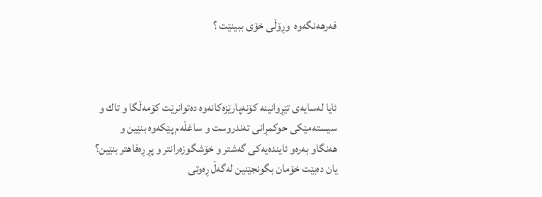فه‌رهه‌نگه‌وه‌  وڕۆڵی‌ خۆی‌ ببینێت ؟



ئایا له‌سایه‌ی‌ تێڕوانینه‌ كۆنه‌پارێزه‌كانه‌وه‌ ده‌توانرێت كۆمه‌ڵگا و تاك و سیسته‌مێكی‌ حوكمڕانی‌ ته‌ندروست و ساغڵه‌م پێكه‌وه‌ بنێین و هه‌نگاو به‌ره‌و ئاینده‌یه‌كی‌ گه‌شتر و خۆشگوزه‌رانتر و پڕ ڕه‌فاهتر بنێین؟ یان ده‌بێت خۆمان بگونجێنین له‌گه‌ڵ ڕه‌وتی‌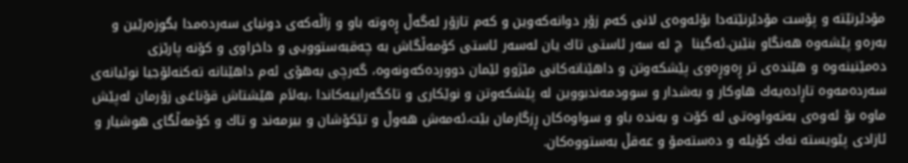مۆدێرنێته‌ و پۆست مۆدێرنێته‌دا بۆئه‌وه‌ی‌ لانی‌ كه‌م زۆر دوانه‌كه‌وین و كه‌م تازۆر له‌گه‌ڵ ڕه‌وته‌ باو و زاڵه‌كه‌ی‌ دونیای‌ سه‌رده‌مدا بگوزه‌رێین و به‌ره‌و پێشه‌وه‌ هه‌نگاو بنێین.ئه‌گینا  چ له‌ سه‌ر ئاستی‌ تاك یان له‌سه‌ر ئاستی‌ كۆمه‌ڵگاش به‌ چه‌قبه‌ستوویی‌ و داخراوی‌ و كۆنه‌ پارێزی‌ ده‌مێنینه‌وه‌ و هێنده‌ی‌ تر ڕه‌وڕه‌وی‌ پێشكه‌وتن و داهێنانه‌كانی‌ مێژوو لێمان دوورده‌كه‌ونه‌وه‌، گه‌رچی‌ به‌هۆی‌ ئه‌م داهێنانه‌ ته‌كنه‌لۆجیا نوێیانه‌ی‌ سه‌رده‌مه‌وه‌ تاڕاده‌یه‌ك هاوكار و به‌شدار و سوودمه‌ندبووین له‌ پێشكه‌وتن و نوێكاری‌ و تاكگه‌راییه‌كاندا ،به‌لاَم هێشتاش قۆناغی‌ زۆرمان له‌پێش ماوه‌ بۆ ئه‌وه‌ی‌ به‌ته‌واوه‌تی‌ له‌ كۆت و به‌نده‌ باو و سواوه‌كان ڕزگارمان بێت،ئه‌مه‌ش هه‌وڵ و تێكۆشان و بیرمه‌ند و تاك و كۆمه‌ڵگای‌ هوشیار و ئازادی‌ پێویسته‌ نه‌ك كۆیله‌ و ده‌سته‌مۆ و عه‌قڵ به‌ستووه‌كان.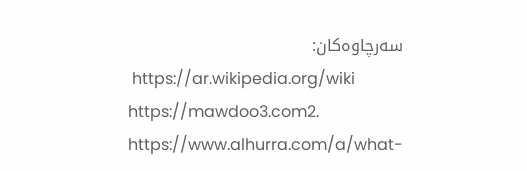سه‌رچاوه‌كان:
 https://ar.wikipedia.org/wiki
https://mawdoo3.com2.
https://www.alhurra.com/a/what-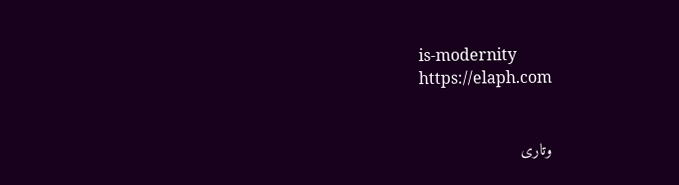is-modernity
https://elaph.com


وتاری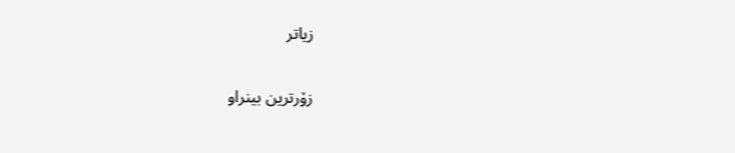زیاتر

زۆرترین بینراو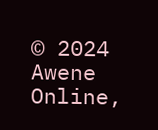© 2024 Awene Online,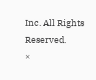Inc. All Rights Reserved.
×